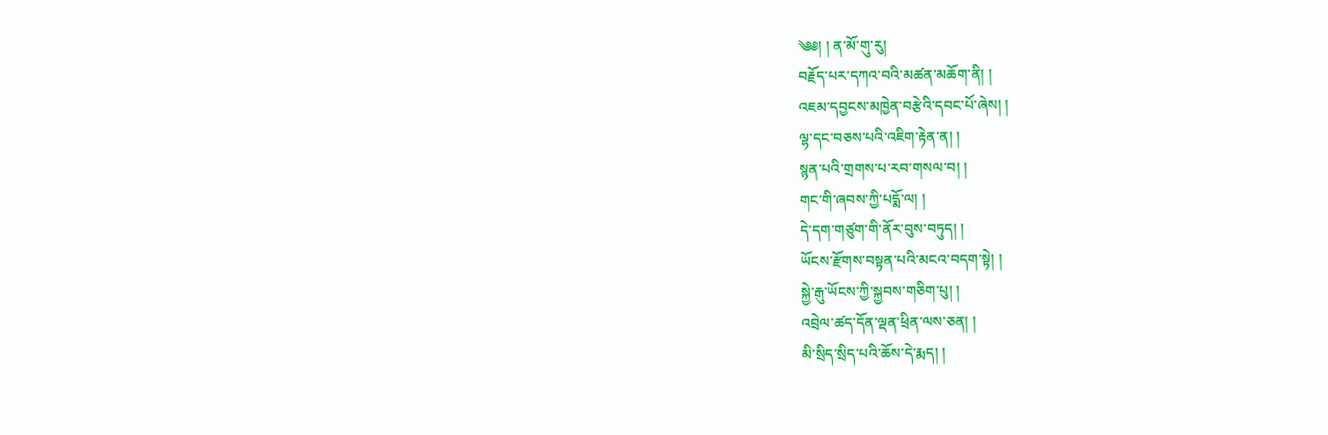༄༅། ། ན་མོ་གུ་རུ།
བརྗོད་པར་དཀའ་བའི་མཚན་མཆོག་ནི། །
འཇམ་དབྱངས་མཁྱེན་བརྩེའི་དབང་པོ་ཞེས། །
ལྷ་དང་བཅས་པའི་འཇིག་རྟེན་ན། །
སྙན་པའི་གྲགས་པ་རབ་གསལ་བ། །
གང་གི་ཞབས་ཀྱི་པདྨོ་ལ། །
དེ་དག་གཙུག་གི་ནོར་བུས་བཏུད། །
ཡོངས་རྫོགས་བསྟན་པའི་མངའ་བདག་སྟེ། །
སྐྱེ་རྒུ་ཡོངས་ཀྱི་སྐྱབས་གཅིག་པུ། །
འབྲེལ་ཚད་དོན་ལྡན་ཕྲིན་ལས་ཅན། །
མི་སྲིད་སྲིད་པའི་ཆོས་དེ་རྨད། །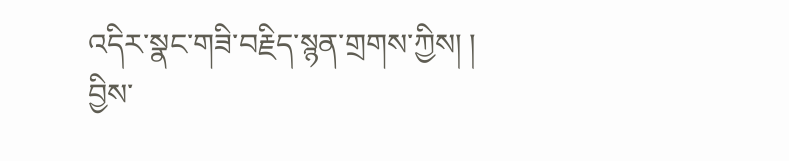འདིར་སྣང་གཟི་བརྗིད་སྙན་གྲགས་ཀྱིས། ། བྱིས་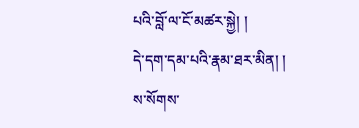པའི་བློ་ལ་ངོ་མཚར་སྐྱེ། །
དེ་དག་དམ་པའི་རྣམ་ཐར་མིན། །
ས་སོགས་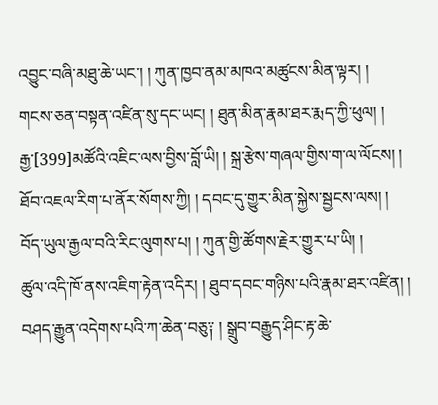འབྱུང་བཞི་མཐུ་ཆེ་ཡང་། ། ཀུན་ཁྱབ་ནམ་མཁའ་མཚུངས་མིན་ལྟར། །
གངས་ཅན་བསྟན་འཛིན་སུ་དང་ཡང། ། ཐུན་མིན་རྣམ་ཐར་རྨད་ཀྱི་ཕུལ། །
རྒྱ་[399]མཚོའི་འཇིང་ལས་བྱིས་བློ་ཡི། ། སྐྲ་རྩེས་གཞལ་གྱིས་ག་ལ་ལོངས། །
ཐོབ་འཇལ་རིག་པ་ནོར་སོགས་ཀྱི། ། དབང་དུ་གྱུར་མིན་སྐྱེས་སྦྱངས་ལས། །
བོད་ཡུལ་རྒྱལ་བའི་རིང་ལུགས་པ། ། ཀུན་གྱི་ཚོགས་རྗེར་གྱུར་པ་ཡི། །
ཚུལ་འདི་ཁོ་ནས་འཇིག་རྟེན་འདིར། ། ཐུབ་དབང་གཉིས་པའི་རྣམ་ཐར་འཛིན། །
བཤད་རྒྱུན་འདེགས་པའི་ཀ་ཆེན་བཅུ༑ ། སྒྲུབ་བརྒྱུད་ཤིང་རྟ་ཆེ་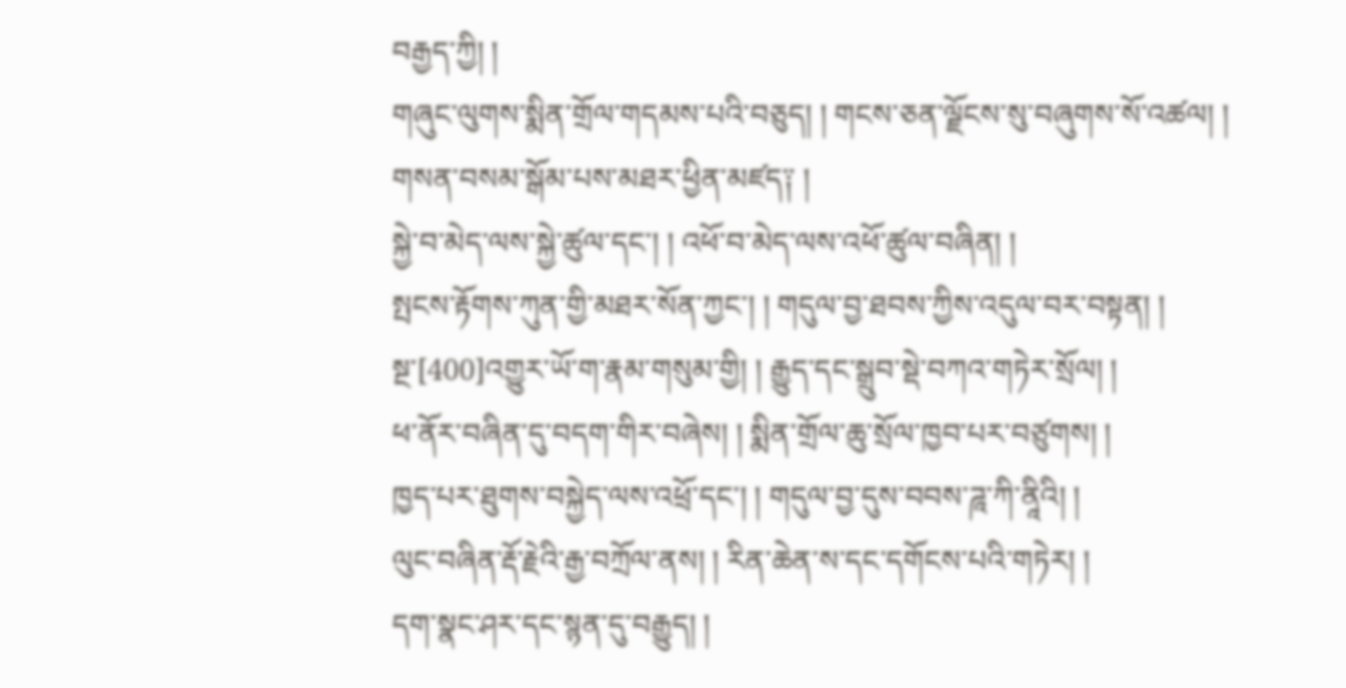བརྒྱད་ཀྱི། །
གཞུང་ལུགས་སྨིན་གྲོལ་གདམས་པའི་བཅུད། ། གངས་ཅན་ལྗོངས་སུ་བཞུགས་སོ་འཚལ། །
གསན་བསམ་སྒོམ་པས་མཐར་ཕྱིན་མཛད༑ །
སྐྱེ་བ་མེད་ལས་སྐྱེ་ཚུལ་དང་། ། འཕོ་བ་མེད་ལས་འཕོ་ཚུལ་བཞིན། །
སྤངས་རྟོགས་ཀུན་གྱི་མཐར་སོན་ཀྱང་། ། གདུལ་བྱ་ཐབས་ཀྱིས་འདུལ་བར་བསྟན། །
སྔ་[400]འགྱུར་ཡོ་ག་རྣམ་གསུམ་གྱི། ། རྒྱུད་དང་སྒྲུབ་སྡེ་བཀའ་གཏེར་སྲོལ། །
ཕ་ནོར་བཞིན་དུ་བདག་གིར་བཞེས། ། སྨིན་གྲོལ་ཆུ་སྲོལ་ཁྱབ་པར་བཙུགས། །
ཁྱད་པར་ཐུགས་བསྐྱེད་ལས་འཕྲོ་དང་། ། གདུལ་བྱ་དུས་བབས་ཌཱ་ཀི་ནཱིའི། །
ལུང་བཞིན་རྡོ་རྗེའི་རྒྱ་བཀྲོལ་ནས། ། རིན་ཆེན་ས་དང་དགོངས་པའི་གཏེར། །
དག་སྣང་ཤར་དང་སྙན་དུ་བརྒྱུད། །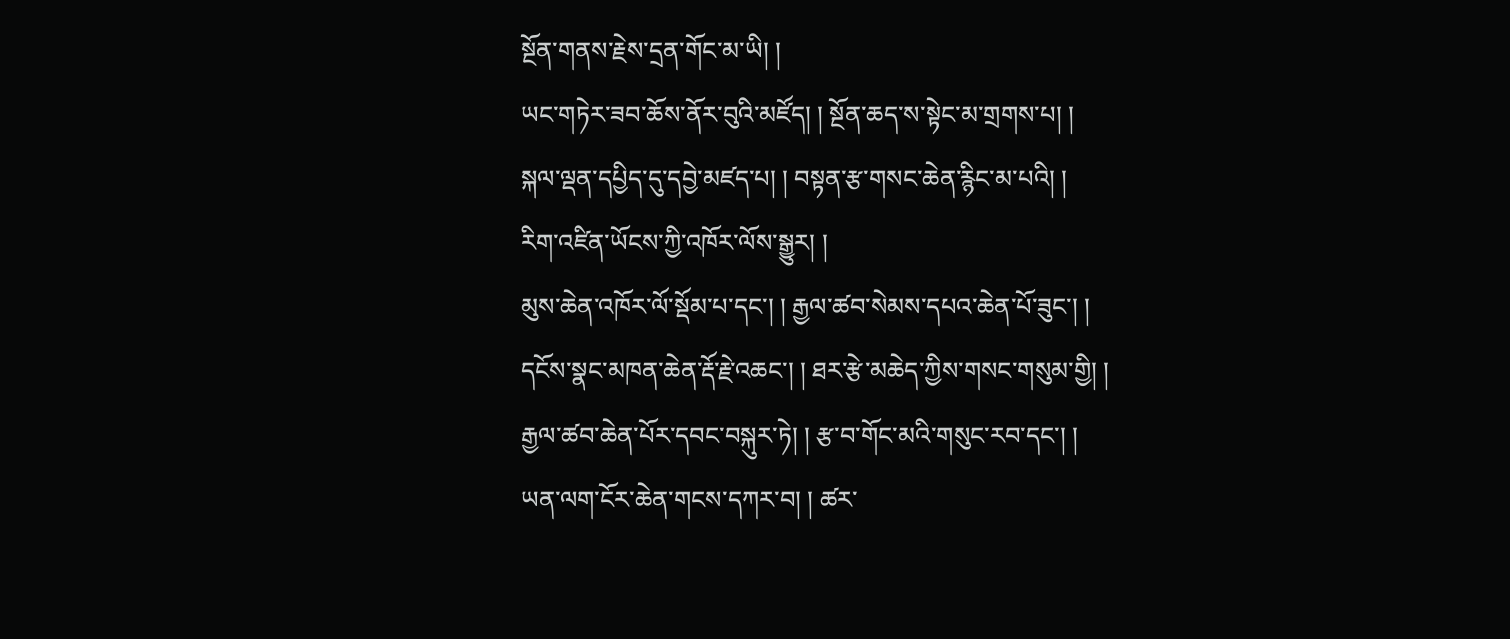སྔོན་གནས་རྗེས་དྲན་གོང་མ་ཡི། །
ཡང་གཏེར་ཟབ་ཆོས་ནོར་བུའི་མཛོད། ། སྔོན་ཆད་ས་སྟེང་མ་གྲགས་པ། །
སྐལ་ལྡན་དཔྱིད་དུ་དབྱེ་མཛད་པ། ། བསྟན་རྩ་གསང་ཆེན་རྙིང་མ་པའི། །
རིག་འཛིན་ཡོངས་ཀྱི་འཁོར་ལོས་སྒྱུར། །
མུས་ཆེན་འཁོར་ལོ་སྡོམ་པ་དང་། ། རྒྱལ་ཚབ་སེམས་དཔའ་ཆེན་པོ་ཟུང་། །
དངོས་སྣང་མཁན་ཆེན་རྡོ་རྗེ་འཆང་། ། ཐར་རྩེ་མཆེད་ཀྱིས་གསང་གསུམ་གྱི། །
རྒྱལ་ཚབ་ཆེན་པོར་དབང་བསྐུར་ཏེ། ། རྩ་བ་གོང་མའི་གསུང་རབ་དང་། །
ཡན་ལག་ངོར་ཆེན་གངས་དཀར་བ། ། ཚར་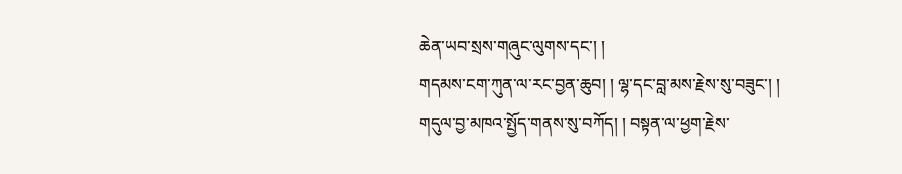ཆེན་ཡབ་སྲས་གཞུང་ལུགས་དང་། །
གདམས་ངག་ཀུན་ལ་རང་བྱན་ཆུབ། ། ལྷ་དང་བླ་མས་རྗེས་སུ་བཟུང་། །
གདུལ་བྱ་མཁའ་སྤྱོད་གནས་སུ་བཀོད། ། བསྟན་ལ་ཕྱག་རྗེས་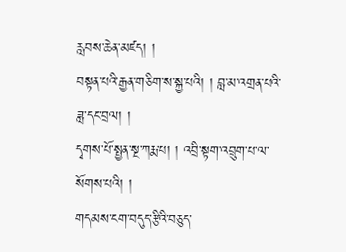རླབས་ཆེན་མཛད། །
བསྟན་པའི་རྒྱན་གཅིག་ས་སྐྱ་པའི། ། བླ་མ་འགྲན་པའི་ཟླ་དང་བྲལ། །
དྭགས་པོ་སྤྱན་སྔ་ཀརྨ་པ། ། འབྲི་སྟག་འབྲུག་པ་ལ་སོགས་པའི། །
གདམས་ངག་བདུད་རྩིའི་བཅུད་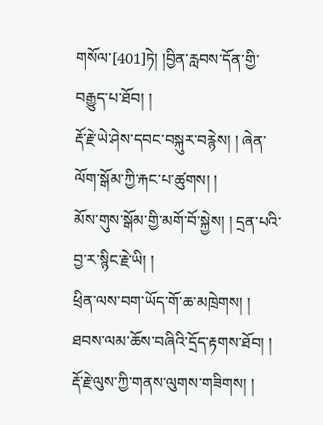གསོལ་[401]ཏེ། །བྱིན་རླབས་དོན་གྱི་བརྒྱུད་པ་ཐོབ། །
རྡོ་རྗེ་ཡེ་ཤེས་དབང་བསྐུར་བརྙེས། ། ཞེན་ལོག་སྒོམ་ཀྱི་རྐང་པ་ཚུགས། །
མོས་གུས་སྒོམ་གྱི་མགོ་བོ་སྐྱེས། ། དྲན་པའི་བྱ་ར་སྙིང་རྗེ་ཡི། །
ཕྲིན་ལས་བག་ཡོད་གོ་ཆ་མཁྲེགས། ། ཐབས་ལམ་ཆོས་བཞིའི་དྲོད་རྟགས་ཐོབ། །
རྡོ་རྗེ་ལུས་ཀྱི་གནས་ལུགས་གཟིགས། །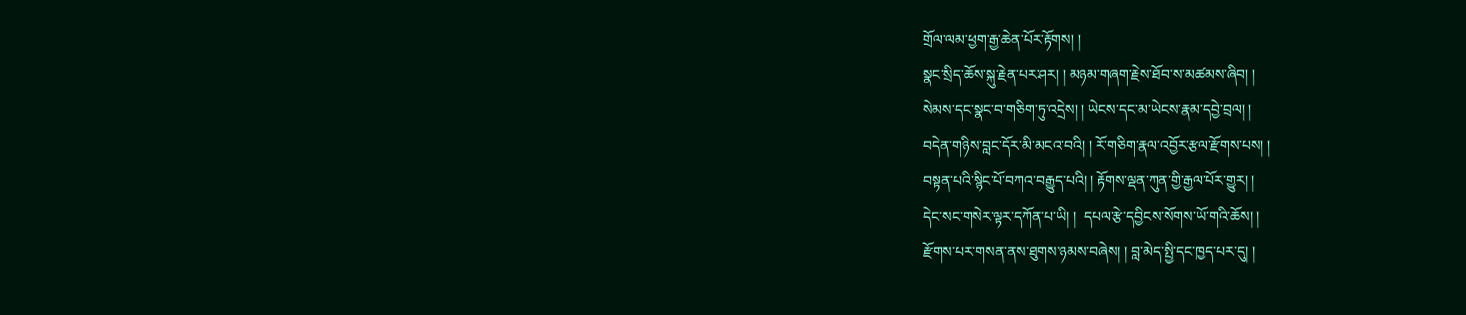གྲོལ་ལམ་ཕྱག་རྒྱ་ཆེན་པོར་རྟོགས། །
སྣང་སྲིད་ཆོས་སྐུ་རྗེན་པར་ཤར། ། མཉམ་གཞག་རྗེས་ཐོབ་ས་མཚམས་ཞིབ། །
སེམས་དང་སྣང་བ་གཅིག་ཏུ་འདྲེས། ། ཡེངས་དང་མ་ཡེངས་རྣམ་དབྱེ་བྲལ། །
བདེན་གཉིས་བླང་དོར་མི་མངའ་བའི། ། རོ་གཅིག་རྣལ་འབྱོར་རྩལ་རྫོགས་པས། །
བསྟན་པའི་སྙིང་པོ་བཀའ་བརྒྱུད་པའི། ། རྟོགས་ལྡན་ཀུན་གྱི་རྒྱལ་པོར་གྱུར། །
དེང་སང་གསེར་ལྟར་དཀོན་པ་ཡི། །  དཔལ་རྩེ་དབྱིངས་སོགས་ཡོ་གའི་ཆོས། །
རྫོགས་པར་གསན་ནས་ཐུགས་ཉམས་བཞེས། ། བླ་མེད་སྤྱི་དང་ཁྱད་པར་དུ། །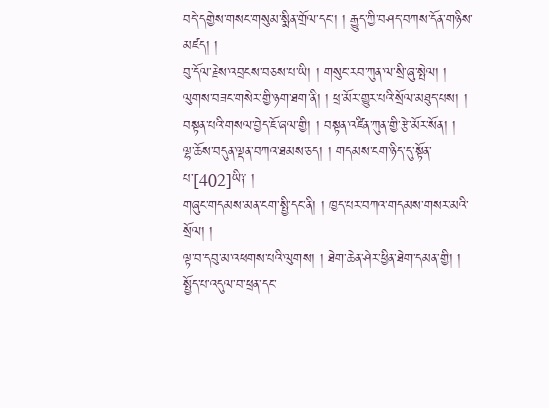བདེ་དགྱེས་གསང་གསུམ་སྨིན་གྲོལ་དང་། ། རྒྱུད་ཀྱི་བཤད་བཀས་དོན་གཉིས་མཛད། །
བུ་དོལ་རྗེས་འབྲངས་བཅས་པ་ཡི། ། གསུང་རབ་ཀུན་ལ་སྲི་ཞུ་སྤེལ། །
ལུགས་བཟང་གསེར་གྱི་ཉག་ཐག་ནི། ། ཕྲ་མོར་གྱུར་པའི་སྲོལ་མཐུད་པས། །
བསྟན་པའི་གསལ་བྱེད་ཇོ་ཞལ་གྱི། ། བསྟན་འཛིན་ཀུན་གྱི་རྩེ་མོར་སོན། །
ལྷ་ཆོས་བདུན་ལྡན་བཀའ་ཐམས་ཅད། ། གདམས་ངག་ཉིད་དུ་སྟོན་པ་[402]ཡི༑ །
གཞུང་གདམས་མན་ངག་སྤྱི་དང་ནི། ། ཁྱད་པར་བཀའ་གདམས་གསར་མའི་སྲོལ། །
ལྟ་བ་དབུ་མ་འཕགས་པའི་ལུགས། ། ཐེག་ཆེན་ཤེར་ཕྱིན་ཐེག་དམན་གྱི། །
སྤྱོད་པ་འདུལ་བ་ཕྲན་དང་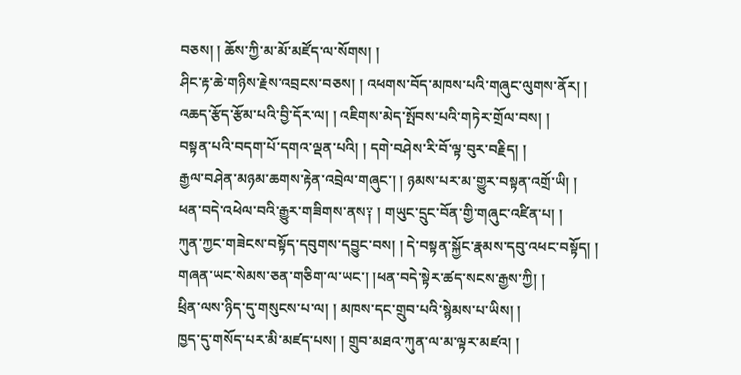བཅས། ། ཆོས་ཀྱི་མ་མོ་མཛོད་ལ་སོགས། །
ཤིང་རྟ་ཆེ་གཉིས་རྗེས་འབྲངས་བཅས། ། འཕགས་བོད་མཁས་པའི་གཞུང་ལུགས་ནོར། །
འཆད་རྩོད་རྩོམ་པའི་བྱི་དོར་ལ། ། འཇིགས་མེད་སྤོབས་པའི་གཏེར་གྲོལ་བས། །
བསྟན་པའི་བདག་པོ་དགའ་ལྡན་པའི། ། དགེ་བཤེས་རི་བོ་ལྟ་བུར་བརྗིད། །
རྒྱལ་བཤེན་མཉམ་ཆགས་རྟེན་འབྲེལ་གཞུང་། ། ཉམས་པར་མ་གྱུར་བསྟན་འགྲོ་ཡི། །
ཕན་བདེ་འཕེལ་བའི་རྒྱུར་གཟིགས་ནས༑ ། གཡུང་དྲུང་བོན་གྱི་གཞུང་འཛིན་པ། །
ཀུན་ཀྱང་གཟེངས་བསྟོད་དབུགས་དབྱུང་བས། ། དེ་བསྟན་སྐྱོང་རྣམས་དབུ་འཕང་བསྟོད། །
གཞན་ཡང་སེམས་ཅན་གཅིག་ལ་ཡང་། །ཕན་བདེ་སྟེར་ཚད་སངས་རྒྱས་ཀྱི། །
ཕྲིན་ལས་ཉིད་དུ་གསུངས་པ་ལ། ། མཁས་དང་གྲུབ་པའི་སྙེམས་པ་ཡིས། །
ཁྱད་དུ་གསོད་པར་མི་མཛད་པས། ། གྲུབ་མཐའ་ཀུན་ལ་མ་ལྟར་མཛའ། །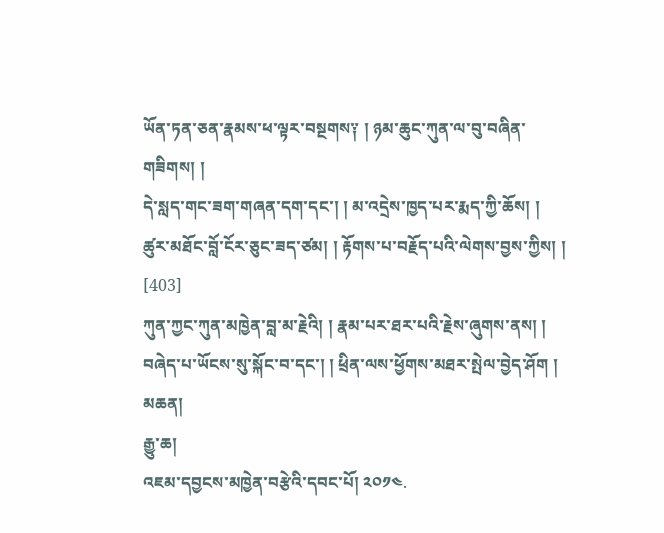ཡོན་ཏན་ཅན་རྣམས་ཕ་ལྟར་བསྔགས༑ ། ཉམ་ཆུང་ཀུན་ལ་བུ་བཞིན་གཟིགས། །
དེ་སླད་གང་ཟག་གཞན་དག་དང་། ། མ་འདྲེས་ཁྱད་པར་རྨད་ཀྱི་ཆོས། །
ཚུར་མཐོང་བློ་ངོར་ཅུང་ཟད་ཙམ། ། རྟོགས་པ་བརྗོད་པའི་ལེགས་བྱས་ཀྱིས། ། [403]
ཀུན་ཀྱང་ཀུན་མཁྱེན་བླ་མ་རྗེའི། ། རྣམ་པར་ཐར་པའི་རྗེས་ཞུགས་ནས། །
བཞེད་པ་ཡོངས་སུ་སྐོང་བ་དང་། ། ཕྲིན་ལས་ཕྱོགས་མཐར་སྤེལ་བྱེད་ཤོག །
མཆན།
རྒྱུ་ཆ།
འཇམ་དབྱངས་མཁྱེན་བརྩེའི་དབང་པོ། ༢༠༡༤.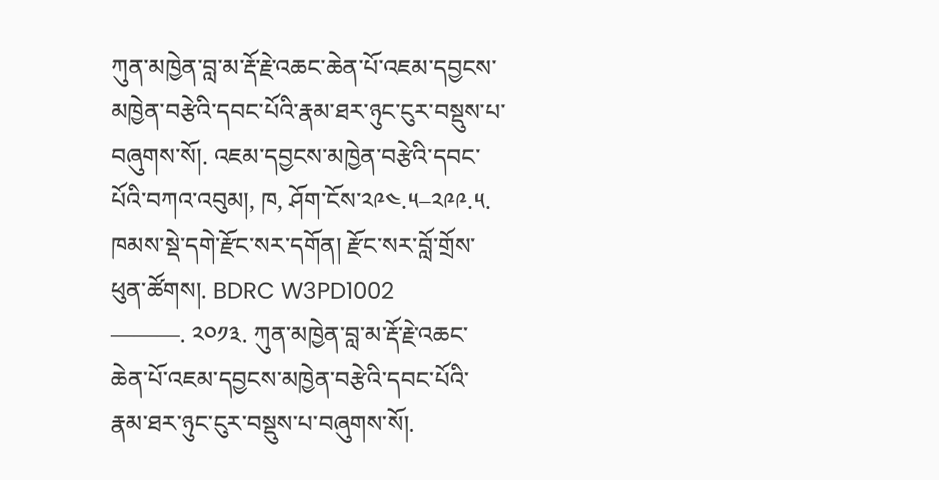ཀུན་མཁྱེན་བླ་མ་རྡོ་རྗེ་འཆང་ཆེན་པོ་འཇམ་དབྱངས་མཁྱེན་བརྩེའི་དབང་པོའི་རྣམ་ཐར་ཉུང་ངུར་བསྡུས་པ་བཞུགས་སོ།. འཇམ་དབྱངས་མཁྱེན་བརྩེའི་དབང་པོའི་བཀའ་འབུམ།, ཁ, ཤོག་ངོས་༢༩༤.༥–༢༩༩.༥. ཁམས་སྡེ་དགེ་རྫོང་སར་དགོན། རྫོང་སར་བློ་གྲོས་ཕུན་ཚོགས།. BDRC W3PD1002
———. ༢༠༡༣. ཀུན་མཁྱེན་བླ་མ་རྡོ་རྗེ་འཆང་ཆེན་པོ་འཇམ་དབྱངས་མཁྱེན་བརྩེའི་དབང་པོའི་རྣམ་ཐར་ཉུང་ངུར་བསྡུས་པ་བཞུགས་སོ།.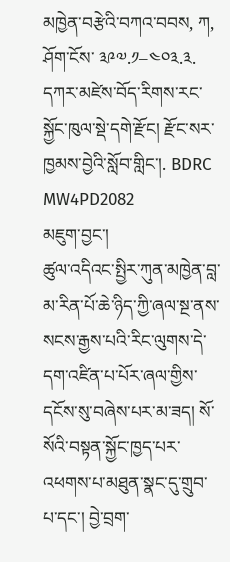མཁྱེན་བརྩེའི་བཀའ་བབས, ཀ, ཤོག་ངོས་ ༣༩༧.༡–༤༠༣.༣. དཀར་མཛེས་བོད་རིགས་རང་སྐྱོང་ཁུལ་སྡེ་དགེ་རྫོང། རྫོང་སར་ཁྱམས་བྱེའི་སློབ་གླིང་།. BDRC MW4PD2082
མཇུག་བྱང་།
ཚུལ་འདིའང་སྤྱིར་ཀུན་མཁྱེན་བླ་མ་རིན་པོ་ཆེ་ཉིད་ཀྱི་ཞལ་སྔ་ནས་སངས་རྒྱས་པའི་རིང་ལུགས་དེ་དག་འཛིན་པ་པོར་ཞལ་གྱིས་དངོས་སུ་བཞེས་པར་མ་ཟད། སོ་སོའི་བསྟན་སྐྱོང་ཁྱད་པར་འཕགས་པ་མཐུན་སྣང་དུ་གྲུབ་པ་དང་། བྱེ་བྲག་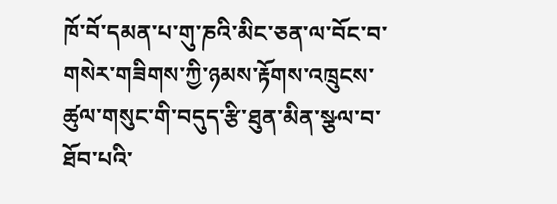ཁོ་བོ་དམན་པ་གུ་ཎའི་མིང་ཅན་ལ་བོང་བ་གསེར་གཟིགས་ཀྱི་ཉམས་རྟོགས་འཁྲུངས་ཚུལ་གསུང་གི་བདུད་རྩི་ཐུན་མིན་སྩལ་བ་ཐོབ་པའི་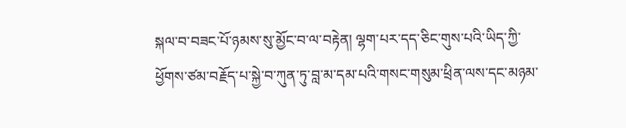སྐལ་བ་བཟང་པོ་ཉམས་སུ་མྱོང་བ་ལ་བརྟེན། ལྷག་པར་དད་ཅིང་གུས་པའི་ཡིད་ཀྱི་ཕྱོགས་ཙམ་བརྗོད་པ་སྐྱེ་བ་ཀུན་ཏུ་བླ་མ་དམ་པའི་གསང་གསུམ་ཕྲིན་ལས་དང་མཉམ་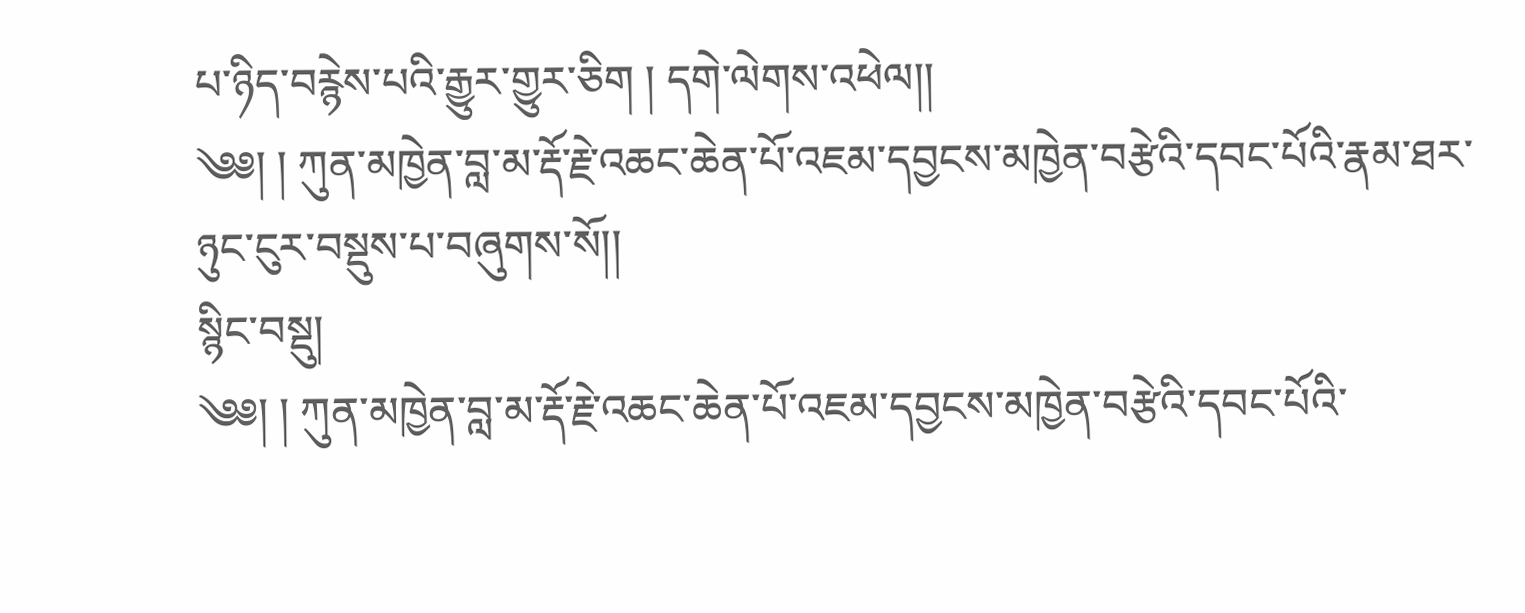པ་ཉིད་བརྙེས་པའི་རྒྱུར་གྱུར་ཅིག ། དགེ་ལེགས་འཕེལ།།
༄༅། ། ཀུན་མཁྱེན་བླ་མ་རྡོ་རྗེ་འཆང་ཆེན་པོ་འཇམ་དབྱངས་མཁྱེན་བརྩེའི་དབང་པོའི་རྣམ་ཐར་ཉུང་ངུར་བསྡུས་པ་བཞུགས་སོ།།
སྙིང་བསྡུ།
༄༅། ། ཀུན་མཁྱེན་བླ་མ་རྡོ་རྗེ་འཆང་ཆེན་པོ་འཇམ་དབྱངས་མཁྱེན་བརྩེའི་དབང་པོའི་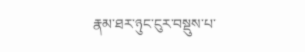རྣམ་ཐར་ཉུང་ངུར་བསྡུས་པ་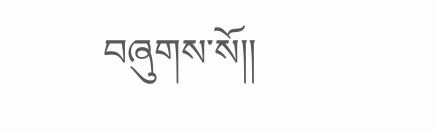བཞུགས་སོ།།